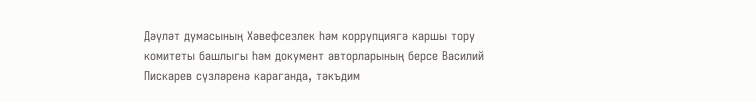Дәүләт думасының Хәвефсезлек һәм коррупциягә каршы тору комитеты башлыгы һәм документ авторларының берсе Василий Пискарев сүзләренә караганда, тәкъдим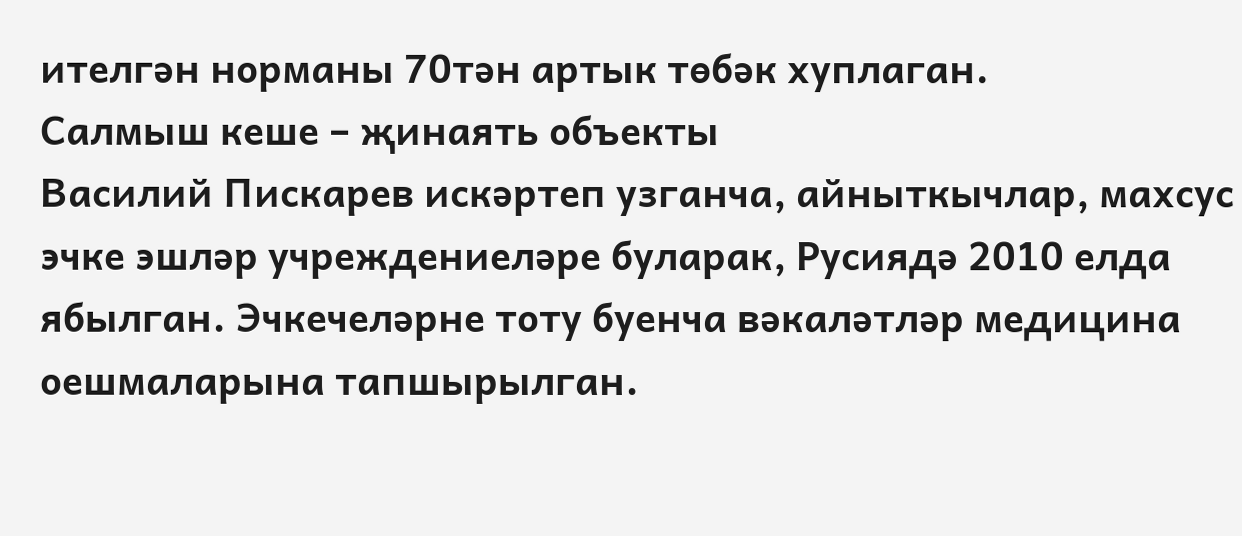ителгән норманы 70тән артык төбәк хуплаган.
Салмыш кеше – җинаять объекты
Василий Пискарев искәртеп узганча, айныткычлар, махсус эчке эшләр учреждениеләре буларак, Русиядә 2010 елда ябылган. Эчкечеләрне тоту буенча вәкаләтләр медицина оешмаларына тапшырылган.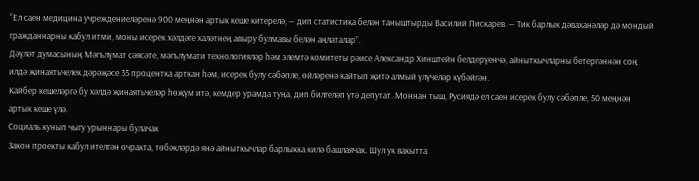“Ел саен медицина учреждениеләренә 900 меңнән артык кеше китерелә, — дип статистика белән таныштырды Василий Пискарев. — Тик барлык дәваханәләр дә мондый гражданнарны кабул итми, моны исерек хәлдәге халәтнең авыру булмавы белән аңлаталар”.
Дәүләт думасының Мәгълүмат сәясәте, мәгълүмати технологияләр һәм элемтә комитеты рәисе Александр Хинштейн белдерүенчә, айныткычларны бетергәннән соң илдә җинаятьчелек дәрәҗәсе 35 процентка арткан һәм, исерек булу сәбәпле, өйләренә кайтып җитә алмый үлүчеләр күбәйгән.
Кайбер кешеләргә бу хәлдә җинаятьчеләр һөҗүм итә, кемдер урамда туңа, дип билгеләп үтә депутат. Моннан тыш, Русиядә ел саен исерек булу сәбәпле, 50 меңнән артык кеше үлә.
Социаль кунып чыгу урыннары булачак
Закон проекты кабул ителгән очракта, төбәкләрдә янә айныткычлар барлыкка килә башлаячак. Шул ук вакытта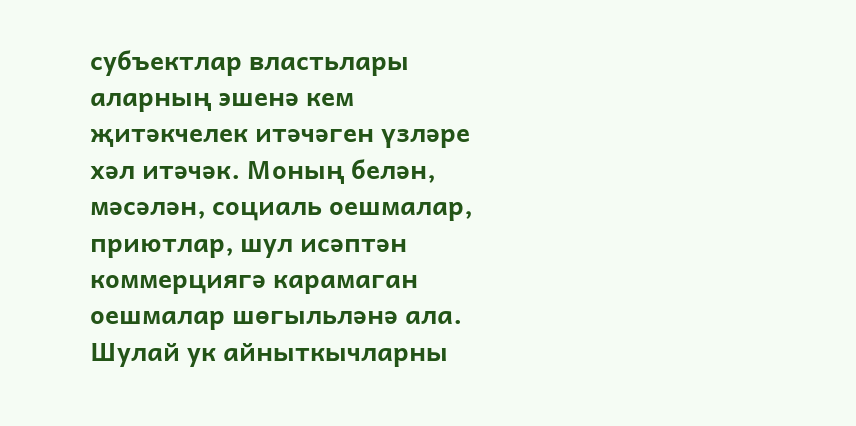субъектлар властьлары аларның эшенә кем җитәкчелек итәчәген үзләре хәл итәчәк. Моның белән, мәсәлән, социаль оешмалар, приютлар, шул исәптән коммерциягә карамаган оешмалар шөгыльләнә ала. Шулай ук айныткычларны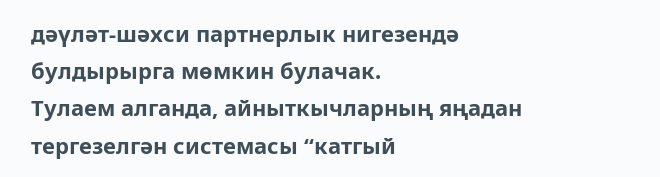дәүләт-шәхси партнерлык нигезендә булдырырга мөмкин булачак.
Тулаем алганда, айныткычларның яңадан тергезелгән системасы “катгый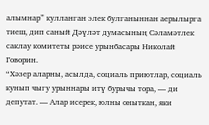алымнар” кулланган элек булганыннан аерылырга тиеш, дип саный Дәүләт думасының Сәламәтлек саклау комитеты рәисе урынбасары Николай Говорин.
“Хәзер аларны, асылда, социаль приютлар, социаль кунып чыгу урыннары итү бурычы тора, — ди депутат. — Алар исерек, юлны оныткан, яки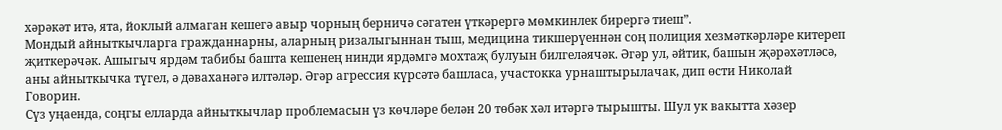хәрәкәт итә, ята, йоклый алмаган кешегә авыр чорның берничә сәгатен үткәрергә мөмкинлек бирергә тиеш”.
Мондый айныткычларга гражданнарны, аларның ризалыгыннан тыш, медицина тикшерүеннән соң полиция хезмәткәрләре китереп җиткерәчәк. Ашыгыч ярдәм табибы башта кешенең нинди ярдәмгә мохтаҗ булуын билгеләячәк. Әгәр ул, әйтик, башын җәрәхәтләсә, аны айныткычка түгел, ә дәваханәгә илтәләр. Әгәр агрессия күрсәтә башласа, участокка урнаштырылачак, дип өсти Николай Говорин.
Сүз уңаенда, соңгы елларда айныткычлар проблемасын үз көчләре белән 20 төбәк хәл итәргә тырышты. Шул ук вакытта хәзер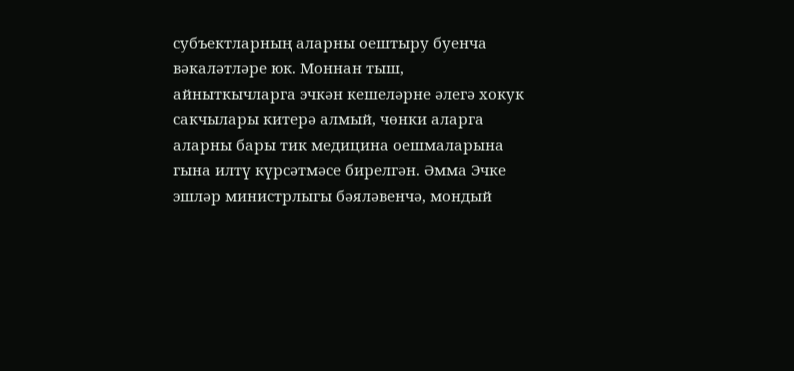субъектларның аларны оештыру буенча вәкаләтләре юк. Моннан тыш, айныткычларга эчкән кешеләрне әлегә хокук сакчылары китерә алмый, чөнки аларга аларны бары тик медицина оешмаларына гына илтү күрсәтмәсе бирелгән. Әмма Эчке эшләр министрлыгы бәяләвенчә, мондый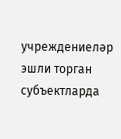учреждениеләр эшли торган субъектларда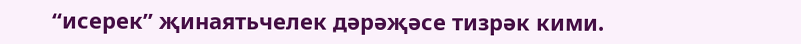“исерек” җинаятьчелек дәрәҗәсе тизрәк кими.